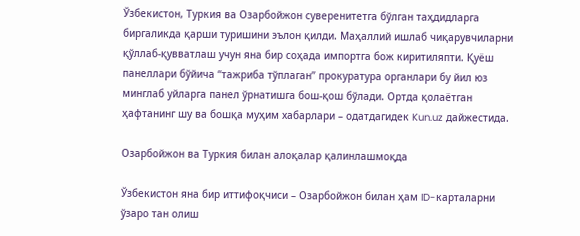Ўзбекистон, Туркия ва Озарбойжон суверенитетга бўлган таҳдидларга биргаликда қарши туришини эълон қилди. Маҳаллий ишлаб чиқарувчиларни қўллаб-қувватлаш учун яна бир соҳада импортга бож киритиляпти. Қуёш панеллари бўйича “тажриба тўплаган” прокуратура органлари бу йил юз минглаб уйларга панел ўрнатишга бош-қош бўлади. Ортда қолаётган ҳафтанинг шу ва бошқа муҳим хабарлари – одатдагидек Kun.uz дайжестида.

Озарбойжон ва Туркия билан алоқалар қалинлашмоқда

Ўзбекистон яна бир иттифоқчиси – Озарбойжон билан ҳам ID-карталарни ўзаро тан олиш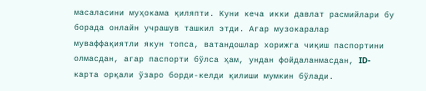масаласини муҳокама қиляпти. Куни кеча икки давлат расмийлари бу борада онлайн учрашув ташкил этди. Агар музокаралар муваффақиятли якун топса, ватандошлар хорижга чиқиш паспортини олмасдан, агар паспорти бўлса ҳам, ундан фойдаланмасдан, ID-карта орқали ўзаро борди-келди қилиши мумкин бўлади.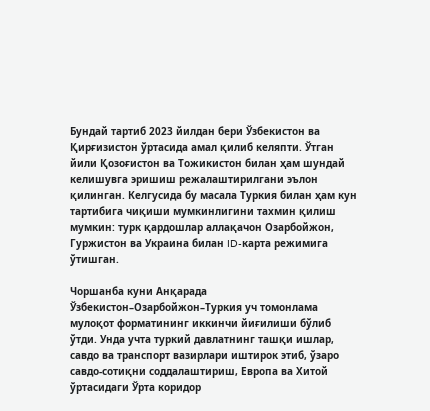Бундай тартиб 2023 йилдан бери Ўзбекистон ва Қирғизистон ўртасида амал қилиб келяпти. Ўтган йили Қозоғистон ва Тожикистон билан ҳам шундай келишувга эришиш режалаштирилгани эълон қилинган. Келгусида бу масала Туркия билан ҳам кун тартибига чиқиши мумкинлигини тахмин қилиш мумкин: турк қардошлар аллақачон Озарбойжон, Гуржистон ва Украина билан ID-карта режимига ўтишган.

Чоршанба куни Анқарада Ўзбекистон–Озарбойжон–Туркия уч томонлама мулоқот форматининг иккинчи йиғилиши бўлиб ўтди. Унда учта туркий давлатнинг ташқи ишлар, савдо ва транспорт вазирлари иштирок этиб, ўзаро савдо-сотиқни соддалаштириш, Европа ва Хитой ўртасидаги Ўрта коридор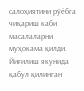салоҳиятини рўёбга чиқариш каби масалаларни муҳокама қилди. Йиғилиш якунида қабул қилинган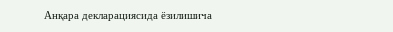Анқара декларациясида ёзилишича